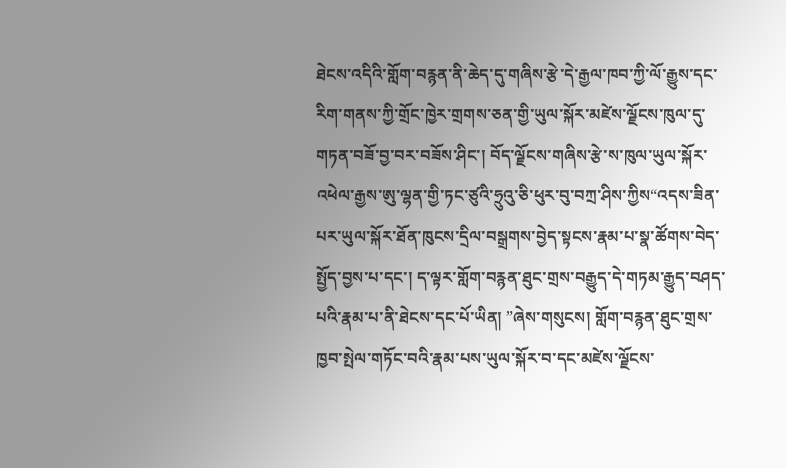ཐེངས་འདིའི་གློག་བརྙན་ནི་ཆེད་དུ་གཞིས་རྩེ་དེ་རྒྱལ་ཁབ་ཀྱི་ལོ་རྒྱུས་དང་རིག་གནས་ཀྱི་གྲོང་ཁྱེར་གྲགས་ཅན་གྱི་ཡུལ་སྐོར་མཛེས་ལྗོངས་ཁུལ་དུ་གཏན་བཟོ་བྱ་བར་བཟོས་ཤིང་། བོད་ལྗོངས་གཞིས་རྩེ་ས་ཁུལ་ཡུལ་སྐོར་འཕེལ་རྒྱས་ཨུ་ལྷན་གྱི་ཏང་ཙུའི་ཧྲུའུ་ཅི་ཕུར་བུ་བཀྲ་ཤིས་ཀྱིས“འདས་ཟིན་པར་ཡུལ་སྐོར་ཐོན་ཁུངས་དྲིལ་བསྒྲགས་བྱེད་སྟངས་རྣམ་པ་སྣ་ཚོགས་བེད་སྤྱོད་བྱས་པ་དང་། ད་ལྟར་གློག་བརྙན་ཐུང་གྲས་བརྒྱུད་དེ་གཏམ་རྒྱུད་བཤད་པའི་རྣམ་པ་ནི་ཐེངས་དང་པོ་ཡིན། ”ཞེས་གསུངས། གློག་བརྙན་ཐུང་གྲས་ཁྱབ་སྤེལ་གཏོང་བའི་རྣམ་པས་ཡུལ་སྐོར་བ་དང་མཛེས་ལྗོངས་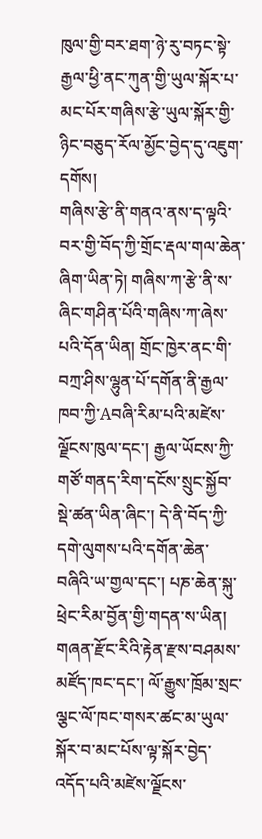ཁུལ་གྱི་བར་ཐག་ཉེ་རུ་བཏང་སྟེ་རྒྱལ་ཕྱི་ནང་ཀུན་གྱི་ཡུལ་སྐོར་པ་མང་པོར་གཞིས་རྩེ་ཡུལ་སྐོར་གྱི་ཉིང་བཅུད་རོལ་མྱོང་བྱེད་དུ་འཇུག་དགོས།
གཞིས་རྩེ་ནི་གནའ་ནས་ད་ལྟའི་བར་གྱི་བོད་ཀྱི་གྲོང་རྡལ་གལ་ཆེན་ཞིག་ཡིན་ཏེ། གཞིས་ཀ་རྩེ་ནི་ས་ཞིང་གཤིན་པོའི་གཞིས་ཀ་ཞེས་པའི་དོན་ཡིན། གྲོང་ཁྱེར་ནང་གི་བཀྲ་ཤིས་ལྷུན་པོ་དགོན་ནི་རྒྱལ་ཁབ་ཀྱི་Aབཞི་རིམ་པའི་མཛེས་ལྗོངས་ཁུལ་དང་། རྒྱལ་ཡོངས་ཀྱི་གཙོ་གནད་རིག་དངོས་སྲུང་སྐྱོབ་སྡེ་ཚན་ཡིན་ཞིང་། དེ་ནི་བོད་ཀྱི་དགེ་ལུགས་པའི་དགོན་ཆེན་བཞིའི་ཡ་གྱལ་དང་། པཎ་ཆེན་སྐུ་ཕྲེང་རིམ་བྱོན་གྱི་གདན་ས་ཡིན། གཞན་རྫོང་རིའི་རྟེན་རྫས་བཤམས་མཛོད་ཁང་དང་། ལོ་རྒྱུས་ཁྲོམ་སྲང་ལྕང་ལོ་ཁང་གསར་ཚང་མ་ཡུལ་སྐོར་བ་མང་པོས་ལྟ་སྐོར་བྱེད་འདོད་པའི་མཛེས་ལྗོངས་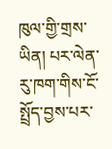ཁུལ་གྱི་གྲས་ཡིན། པར་ལེན་རུ་ཁག་གིས་ངོ་སྤྲོད་བྱས་པར་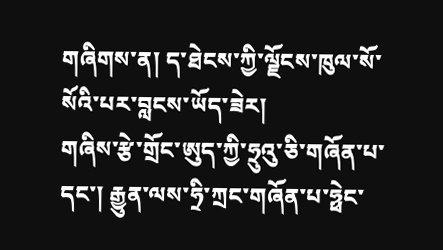གཞིགས་ན། ད་ཐེངས་ཀྱི་ལྗོངས་ཁུལ་སོ་སོའི་པར་བླངས་ཡོད་ཟེར།
གཞིས་རྩེ་གྲོང་ཨུད་ཀྱི་ཧྲུའུ་ཅི་གཞོན་པ་དང་། རྒྱུན་ལས་ཧྲི་ཀྲང་གཞོན་པ་ཧྥེང་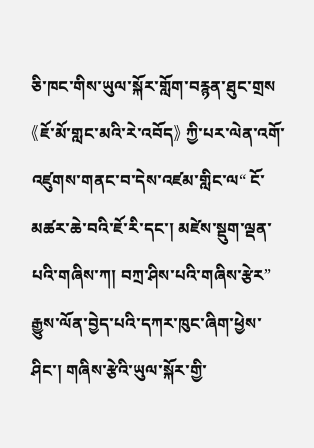ཅི་ཁང་གིས་ཡུལ་སྐོར་གློག་བརྙན་ཐུང་གྲས《ཇོ་མོ་གླང་མའི་རེ་འབོད》 ཀྱི་པར་ལེན་འགོ་འཛུགས་གནང་བ་དེས་འཛམ་གླིང་ལ“ ངོ་མཚར་ཆེ་བའི་ཇོ་རི་དང་། མཛེས་སྡུག་ལྡན་པའི་གཞིས་ཀ། བཀྲ་ཤིས་པའི་གཞིས་རྩེར” རྒྱུས་ལོན་བྱེད་པའི་དཀར་ཁུང་ཞིག་ཕྱེས་ཤིང་། གཞིས་རྩེའི་ཡུལ་སྐོར་གྱི་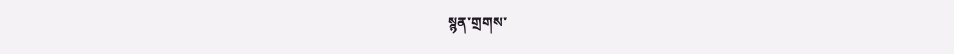སྙན་གྲགས་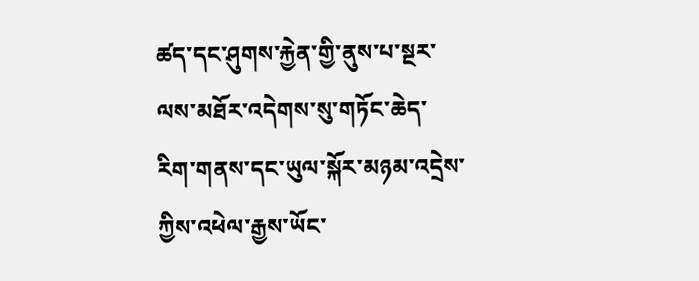ཚད་དང་ཤུགས་རྐྱེན་གྱི་ནུས་པ་སྔར་ལས་མཐོར་འདེགས་སུ་གཏོང་ཆེད་རིག་གནས་དང་ཡུལ་སྐོར་མཉམ་འདྲེས་ཀྱིས་འཕེལ་རྒྱས་ཡོང་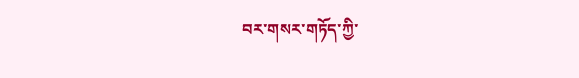བར་གསར་གཏོད་ཀྱི་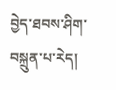བྱེད་ཐབས་ཤིག་བསྐྲུན་པ་རེད།